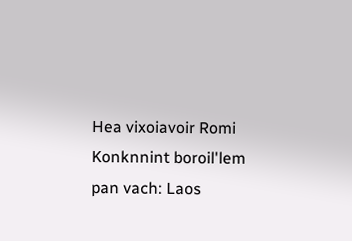Hea vixoiavoir Romi Konknnint boroil'lem pan vach: Laos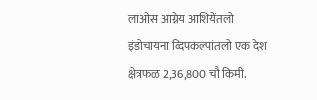लाओस आग्नेय आशियेंतलो इंडोचायना व्दिपकल्पांतलो एक देश क्षेत्रफळ 2,36,800 चौ किमी.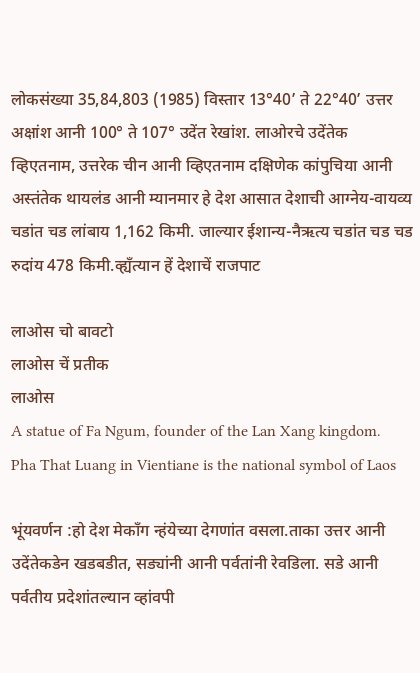लोकसंख्या 35,84,803 (1985) विस्तार 13°40’ ते 22°40’ उत्तर अक्षांश आनी 100° ते 107° उदेंत रेखांश. लाओरचे उदेंतेक व्हिएतनाम, उत्तरेक चीन आनी व्हिएतनाम दक्षिणेक कांपुचिया आनी अस्तंतेक थायलंड आनी म्यानमार हे देश आसात देशाची आग्नेय-वायव्य चडांत चड लांबाय 1,162 किमी. जाल्यार ईशान्य-नैऋत्य चडांत चड चड रुदांय 478 किमी.व्ह्यँत्यान हें देशाचें राजपाट

लाओस चो बावटो
लाओस चें प्रतीक
लाओस
A statue of Fa Ngum, founder of the Lan Xang kingdom.
Pha That Luang in Vientiane is the national symbol of Laos

भूंयवर्णन :हो देश मेकाँग न्हंयेच्या देगणांत वसला.ताका उत्तर आनी उदेंतेकडेन खडबडीत, सड्यांनी आनी पर्वतांनी रेवडिला. सडे आनी पर्वतीय प्रदेशांतल्यान व्हांवपी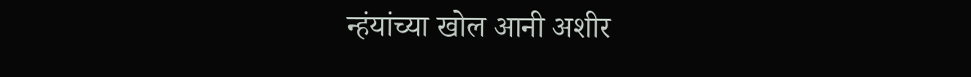न्हंयांच्या खोल आनी अशीर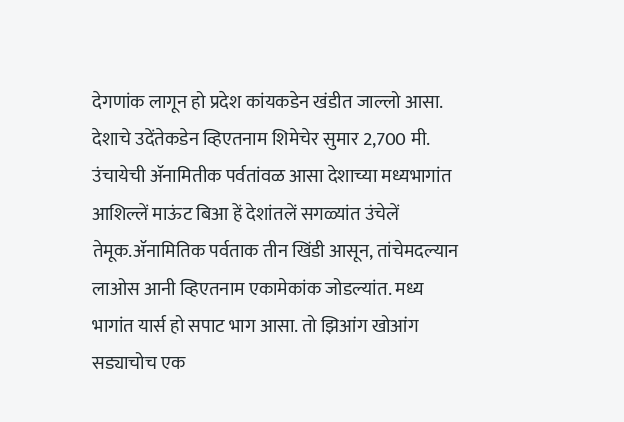देगणांक लागून हो प्रदेश कांयकडेन खंडीत जाल्लो आसा. देशाचे उदेंतेकडेन व्हिएतनाम शिमेचेर सुमार 2,700 मी. उंचायेची ॲनामितीक पर्वतांवळ आसा देशाच्या मध्यभागांत आशिल्लें माऊंट बिआ हें देशांतलें सगळ्यांत उंचेलें तेमूक.ॲनामितिक पर्वताक तीन खिंडी आसून, तांचेमदल्यान लाओस आनी व्हिएतनाम एकामेकांक जोडल्यांत. मध्य भागांत यार्स हो सपाट भाग आसा. तो झिआंग खोआंग सड्याचोच एक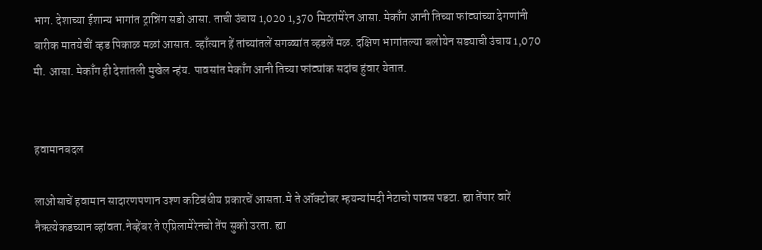भाग. देशाच्या ईशान्य भागांत ट्रान्निंग सडो आसा. ताची उंचाय 1,020 1,370 मिटरांमेरेन आसा. मेकाँग आनी तिच्या फांट्यांच्या देगणांनी बारीक मातयेचीं व्हड पिकाळ मळां आसात. व्हाँत्यान हें तांच्यांतलें सगळ्यांत व्हडलें मळ. दक्षिण भागांतल्या बलोयेन सड्याची उंचाय 1,070 मी. आसा. मेकाँग ही देशांतली मुखेल न्हंय. पावसांत मेकाँग आनी तिच्या फांट्यांक सदांच हुंवार येतात.


हवामानबदल

लाओसाचें हवामान सादारणपणान उश्ण कटिबंधीय प्रकारचें आसता.मे ते ऑक्टोबर म्हयन्यांमदी नेटाचो पावस पडटा. ह्या तेंपार वारें नैऋत्येकडच्यान व्हांवता.नेव्हेंबर ते एप्रिलामेरेनचो तेंप सुको उरता. ह्या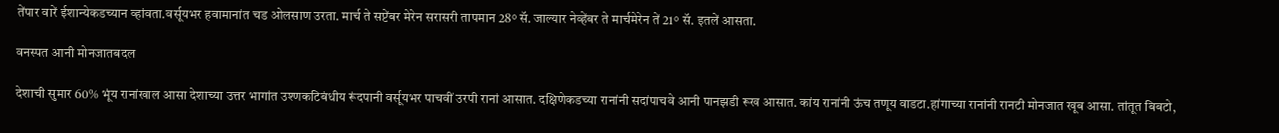तेंपार वारें ईशान्येकडच्यान व्हांवता.वर्सूयभर हवामानांत चड ओलसाण उरता. मार्च ते सप्टेंबर मेरेन सरासरी तापमान 28° सॅ. जाल्यार नेव्हेंबर ते मार्चमेरेन तें 21° सॅ. इतलें आसता.

वनस्पत आनी मोनजातबदल

देशाची सुमार 60% भूंय रानांखाल आसा देशाच्या उत्तर भागांत उश्णकटिबंधीय रूंदपानी वर्सूयभर पाचवीं उरपी रानां आसात. दक्षिणेकडच्या रानांनी सदांपाचवे आनी पानझडी रूख आसात. कांय रानांनी ऊंच तणूय वाडटा.हांगाच्या रानांनी रानटी मोनजात खूब आसा. तांतूत बिबटो,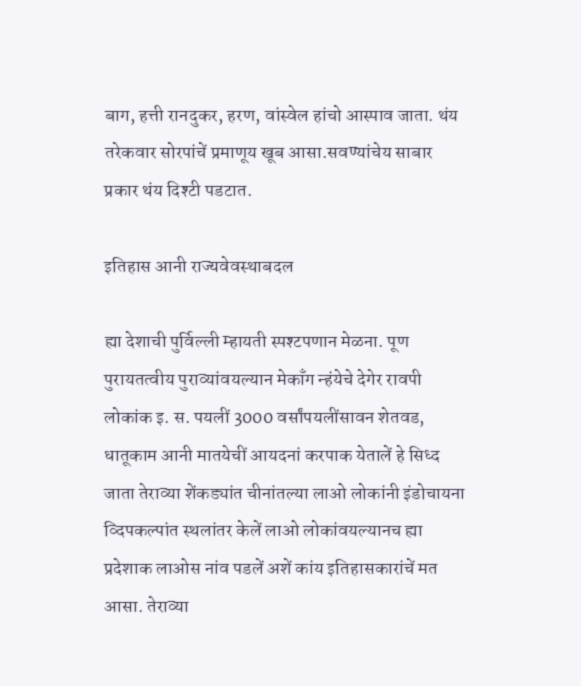बाग, हत्ती रानदुकर, हरण, वांस्वेल हांचो आस्पाव जाता. थंय तरेकवार सोरपांचें प्रमाणूय खूब आसा.सवण्यांचेय साबार प्रकार थंय दिश्टी पडटात.

इतिहास आनी राज्यवेवस्थाबदल

ह्या देशाची पुर्विल्ली म्हायती स्पश्टपणान मेळना. पूण पुरायतत्वीय पुराव्यांवयल्यान मेकाँग न्हंयेचे देगेर रावपी लोकांक इ. स. पयलीं 3000 वर्सांपयलींसावन शेतवड, धातूकाम आनी मातयेचीं आयदनां करपाक येतालें हे सिध्द जाता तेराव्या शेंकड्यांत चीनांतल्या लाओ लोकांनी इंडोचायना व्दिपकल्पांत स्थलांतर केलें लाओ लोकांवयल्यानच ह्या प्रदेशाक लाओस नांव पडलें अशें कांय इतिहासकारांचें मत आसा. तेराव्या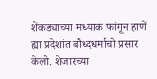शेंकड्याच्या मध्याक फांगून हाणें ह्या प्रदेशांत बौध्दधर्माचो प्रसार केलो. शेजारच्या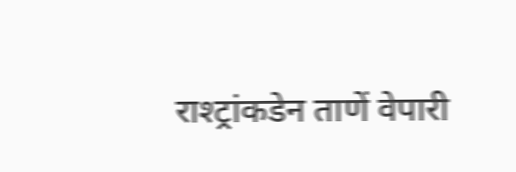राश्ट्रांकडेन ताणें वेपारी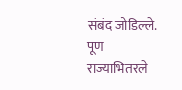संबंद जोडिल्ले. पूण राज्याभितरले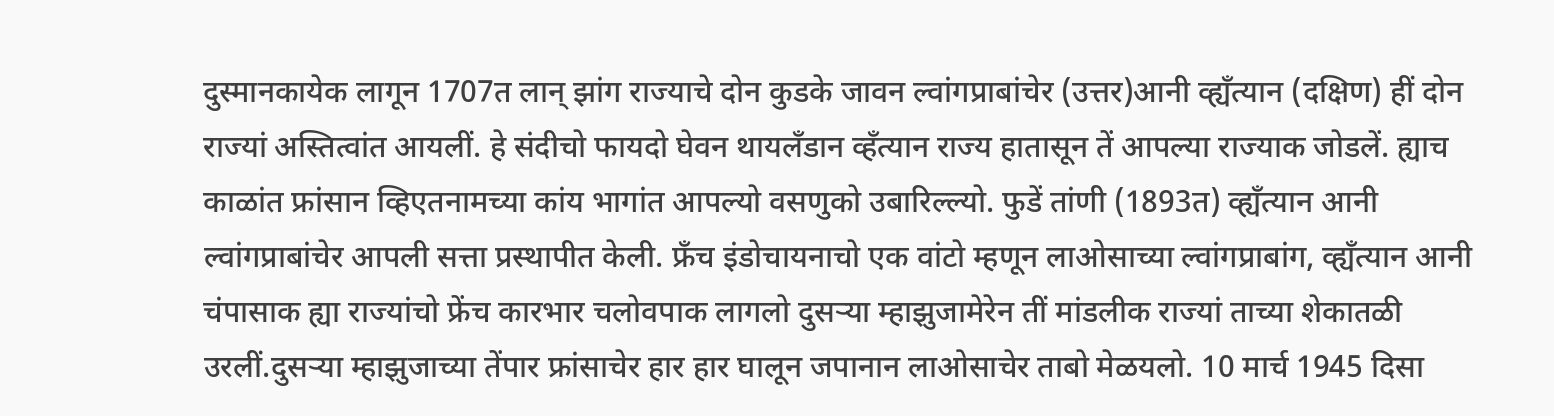दुस्मानकायेक लागून 1707त लान् झांग राज्याचे दोन कुडके जावन ल्वांगप्राबांचेर (उत्तर)आनी व्ह्यँत्यान (दक्षिण) हीं दोन राज्यां अस्तित्वांत आयलीं. हे संदीचो फायदो घेवन थायलँडान व्हँत्यान राज्य हातासून तें आपल्या राज्याक जोडलें. ह्याच काळांत फ्रांसान व्हिएतनामच्या कांय भागांत आपल्यो वसणुको उबारिल्ल्यो. फुडें तांणी (1893त) व्ह्यँत्यान आनी ल्वांगप्राबांचेर आपली सत्ता प्रस्थापीत केली. फ्रँच इंडोचायनाचो एक वांटो म्हणून लाओसाच्या ल्वांगप्राबांग, व्ह्यँत्यान आनी चंपासाक ह्या राज्यांचो फ्रेंच कारभार चलोवपाक लागलो दुसऱ्या म्हाझुजामेरेन तीं मांडलीक राज्यां ताच्या शेकातळी उरलीं.दुसऱ्या म्हाझुजाच्या तेंपार फ्रांसाचेर हार हार घालून जपानान लाओसाचेर ताबो मेळयलो. 10 मार्च 1945 दिसा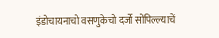इंडोचायनाचो वसणुकेचो दर्जो सोंपिल्ल्याचें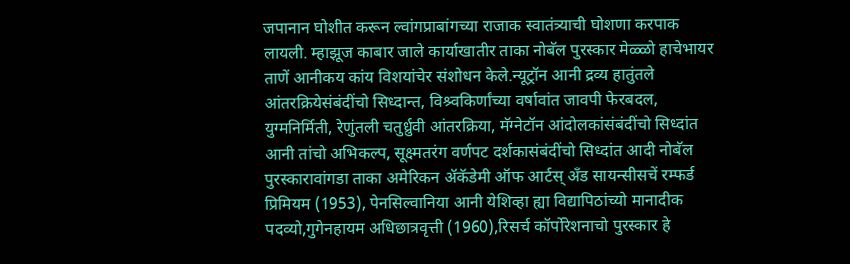जपानान घोशीत करून ल्वांगप्राबांगच्या राजाक स्वातंत्र्याची घोशणा करपाक लायली. म्हाझूज काबार जाले कार्याखातीर ताका नोबॅल पुरस्कार मेळ्ळो हाचेभायर ताणें आनीकय कांय विशयांचेर संशोधन केले.न्यूट्रॉन आनी द्रव्य हातुंतले आंतरक्रियेसंबंदींचो सिध्दान्त, विश्र्वकिर्णांच्या वर्षावांत जावपी फेरबदल, युग्मनिर्मिती, रेणुंतली चतुर्ध्रुवी आंतरक्रिया, मॅग्नेटॉन आंदोलकांसंबंदींचो सिध्दांत आनी तांचो अभिकल्प, सूक्ष्मतरंग वर्णपट दर्शकासंबंदींचो सिध्दांत आदी नोबॅल पुरस्कारावांगडा ताका अमेरिकन ॲकॅडेमी ऑफ आर्टस् अँड सायन्सीसचें रम्फर्ड प्रिमियम (1953), पेनसिल्वानिया आनी येशिव्हा ह्या विद्यापिठांच्यो मानादीक पदव्यो,गुगेनहायम अधिछात्रवृत्ती (1960),रिसर्च कॉर्पोरेशनाचो पुरस्कार हे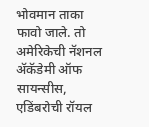भोवमान ताका फावो जाले. तो अमेरिकेची नॅशनल ॲकॅडेमी ऑफ सायन्सीस, एडिंबरोची रॉयल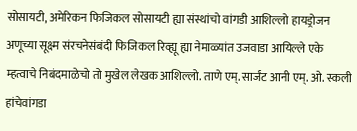सोसायटी, अमेरिकन फिजिकल सोसायटी ह्या संस्थांचो वांगडी आशिल्लो हायड्रोजन अणूच्या सूक्ष्म संरचनेसंबंदी फिजिकल रिव्ह्यू ह्या नेमाळ्यांत उजवाडा आयिल्ले एके म्हत्वाचे निबंदमाळेचो तो मुखेल लेखक आशिल्लो. ताणे एम्. सार्जंट आनी एम्. ओ. स्कली हांचेवांगडा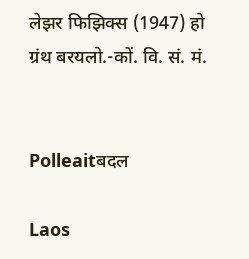लेझर फिझिक्स (1947) हो ग्रंथ बरयलो.-कों. वि. सं. मं.


Polleaitबदल

Laos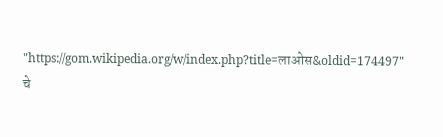"https://gom.wikipedia.org/w/index.php?title=लाओस&oldid=174497" चे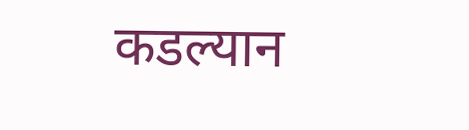कडल्यान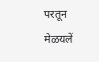परतून मेळयलें